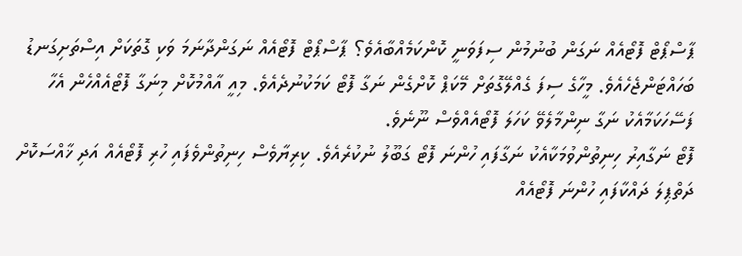ޕާސްޕޯޓް ފޮޓޯއެއް ނަގަން ބުނުމުން ސިފަވަނީ ކޮންކަމެއްބާއެވެ؟ ޕާސްޕޯޓް ފޮޓޯއެއް ނަގަންދާނަމަ ވަކި ގޮތަކަށް އިސްތަށިގަނޑު ބަހައްޓަންޖެހެއެވެ. މީހާގެ ސިފަ ގެއްލޭގޮތަށް މޭކަޕް ކޮށްގެން ނަގާ ފޮޓޯ ކަމަކުނުދެއެވެ. މިއީ އާއްމުކޮށް މިނަގާ ފޮޓޯއެއްހެން އެހާ ފަސޭހަކަމާއެކު ނަގާ ނިންމާލެވޭ ކަހަލަ ފޮޓޯއެއްވެސް ނޫނެވެ.
ފޮޓޯ ނަގާއިރު ހިނިތުންވުމަކާއެކު ނަގާފައި ހުންނަ ފޮޓޯ ގަބޫލު ނުކުރެއެވެ. ކިރިޔާވެސް ހިނިތުންވެފައި ހުރި ފޮޓޯއެއް އަދި ޚާއްސަކޮށް ދަތްޕިލަ ދައްކާފައި ހުންނަ ފޮޓޯއެއް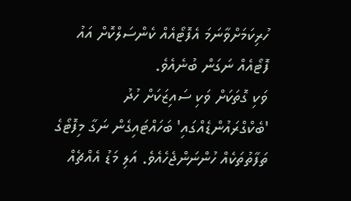ހުރިކަމަށްވާނަމަ އެފޮޓޯއެއް ކެންސަލްކޮށް އައު ފޮޓޯއެއް ނަގަން ބުނެއެވެ.
ވަކި ގޮތަކަށް ވަކި ސައިޒަކަށް ހުދު 'ބެކްގްރައުންޑެއްގައި' ބަހައްޓައިގެން ނަގާ މިފޮޓޯގެ ތަފާތުތަކެއް ހުންނަންޖެހެއެވެ. އަލި މަޑު އެއްޗެއް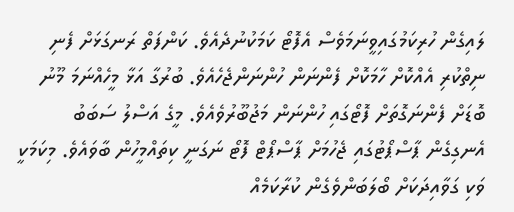ލައިގެން ހުރިކަމުގައިވީނަމަވެސް އެފޮޓޯ ކަމަކުނުދެއެވެ. ކަންފަތް ރަނގަޅަށް ފެނި ނިތްކުރި އެއްކޮށް ހާމަކޮށް ފެންނަން ހުންނަންޖެހެއެވެ. ބުރުގާ އަޅާ މީހެއްނަމަ މޫނު ބޮޑަށް ފެންނަގޮތަށް ފޮޓޯގައި ހުންނަން މަޖުބޫރުވެއެވެ. މީގެ އަސްލު ސަބަބު އެނގިގެން ޕާސްޕޯޓުގައި ޖެހުމަށް ޕާސްޕޯޓް ފޮޓޯ ނަގަނީ ކިތައްމީހުން ބާވައެވެ. މިކަމަކީ ވަކި ގަވާއިދަކަށް ބޯލަބަންވެގެން ކުރާކަމެއް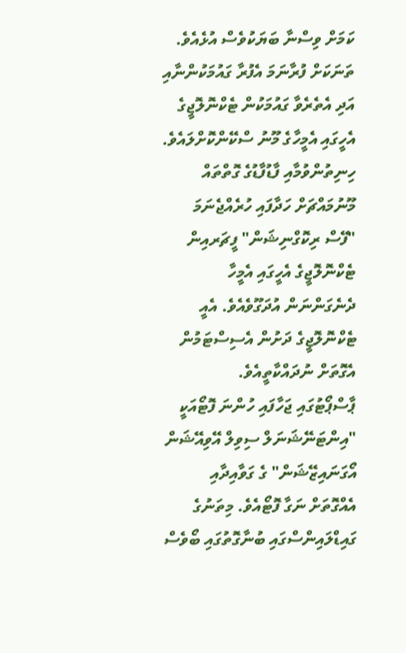ކަމަށް ވިސްނާ ބަޔަކުވެސް އުޅެއެވެ.
ތަނަކަށް ފުރާނަމަ އެފުރާ ގައުމަކުންނާއި އަދި އެތެރެވާ ގައުމަކުން ޓެކްނޮލޮޖީގެ އެހީގައި އެމީހާގެ މޫނު ސްކޭންކޮށްލައެވެ. ހިނިތުންވުމާއި ފާޑުފާޑުގެ ގޮތްތައް މޫނުމައްޗަށް ހަދާފައި ހުރެއްޖެނަމަ "ފޭސް ރިކޮގްނިޝަން" ފީޗަރއިން ޓެކްނޮލޮޖީގެ އެހީގައި އެމީހާ ދެނެގަންނަން އުދަގޫވެއެވެ. އެއީ ޓެކްނޮލޮޖީގެ ދަށުން އެސިސްޓަމުން އެގޮތަށް ނުދައްކާތީއެވެ.
ޕާސްޕޯޓުގައި ޖަހާފައި ހުންނަ ފޮޓޯއަކީ "އިންޓަނޭޝަނަލް ސިވިލް އޭވިއޭޝަން އޯގަނައިޒޭޝަން" ގެ ގަވާއިދާއި އެއްގޮތަށް ނަގާ ފޮޓޯއެވެ. މިތަނުގެ ގައިޑްލައިންސްގައި ބުނާގޮތުގައި ބޯވެސް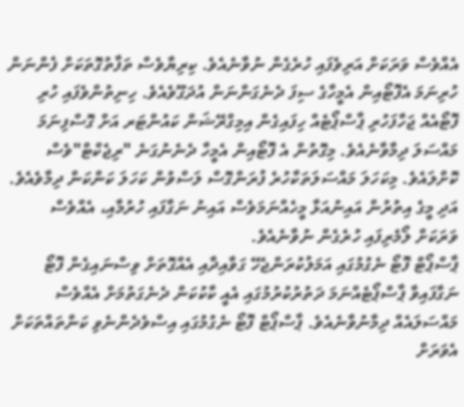އެއްވެސް ވަރަކަށް އަރިވެފައި ހުރެގެން ނުވާނެއެވެ. ކިރިޔާވެސް ތަފާތުގޮތަކަށް ފެންނަން ހުރިނަމަ އެފޮޓޯއިން އެމީހާގެ ސިފަ ދެނެގަންނަން އުދަގޫވެއެވެ. ހިނިތުންވެފައި ހުރި ފޮޓޯއެއް ޖަހާފަހުރި ޕާސްޕޯޓެއް ހިފައިގެން އިމިގްރޭޝަން ކައުންޓަރ އަށް ގޮސްފިނަމަ މައްސަލަ ދިމާވާނެއެވެ. މިގޮތުން އެ ފޮޓޯއިން އެމީހާ ދެނެނުގަނެ "ރިޖެކްޓް"ވެސް ކޮށްލައެވެ. މިކަހަލަ މައްސަލަތަކާހުރެ ފުރަންގޮސް ލަސްވުން ކަހަލަ ކަންކަން ދިމާވެއެވެ. އަދި މީގެ އިތުރުން އައިނުއަޅާ މީހެއްނަމަވެސް އައިނު ނަގާފައި ހުރުމާއި، އެއްވެސް ވަރަކަށް ލޯމެރިފައި ހުރެގެން ނުވާނެއެވެ.
ޕާސްޕޯޓް ފޮޓޯ ނެގުމުގައި އަމަލުކުރަންޖެހޭ ގަވާއިދާއި އެއްގޮތަށް ވިސްނައިގެން ފޮޓޯ ނަގާފައިވާ ޕާސްޕޯޓެއްނަމަ ދަތުރުކުރުމުގައި އެއީ ކާކުކަން ދެނެގަތުމަށް އެއްވެސް މައްސަލައެއް ދިމާނުވާނެއެވެ. ޕާސްޕޯޓް ފޮޓޯ ނެގުމުގައި އިސްވެދެންނެވި ކަންތައްތަކަށް އެވަރަށް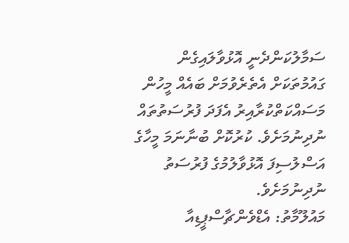ސަމާލުކަންދެނީ އޮޅުވާލައިގެން ގައުމުތަކަށް އެތެރެވުމަށް ބައެއް މީހުން މަސައްކަތްކުރާއިރު އެފަދަ ފުރުސަތުތައް ނުދިނުމަށެވެ. ކުރުކޮށް ބުނާނަމަ މީހާގެ އަސްލުސިފަ އޮޅުވާލުމުގެ ފުރުސަތު ނުދިނުމަށެވެ.
މައުލޫމާތު: އެޑްވެންޗާސްޕީޑިއާ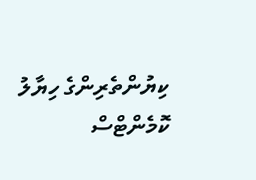ކިޔުންތެރިންގެ ހިޔާލު
ކޮމެންޓްސް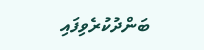ބަންދުކުރެވިފައި